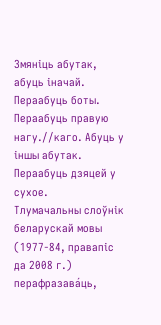Змяніць абутак, абуць іначай. Пераабуць боты. Пераабуць правую нагу.//каго. Абуць у іншы абутак. Пераабуць дзяцей у сухое.
Тлумачальны слоўнік беларускай мовы (1977-84, правапіс да 2008 г.)
перафразава́ць,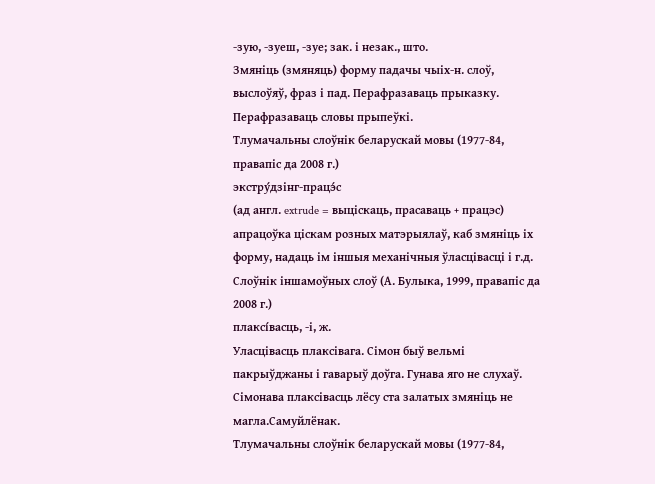‑зую, ‑зуеш, ‑зуе; зак. і незак., што.
Змяніць (змяняць) форму падачы чыіх‑н. слоў, выслоўяў, фраз і пад. Перафразаваць прыказку. Перафразаваць словы прыпеўкі.
Тлумачальны слоўнік беларускай мовы (1977-84, правапіс да 2008 г.)
экстру́дзінг-працэ́с
(ад англ. extrude = выціскаць, прасаваць + працэс)
апрацоўка ціскам розных матэрыялаў, каб змяніць іх форму, надаць ім іншыя механічныя ўласцівасці і г.д.
Слоўнік іншамоўных слоў (А. Булыка, 1999, правапіс да 2008 г.)
плаксі́васць, ‑і, ж.
Уласцівасць плаксівага. Сімон быў вельмі пакрыўджаны і гаварыў доўга. Гунава яго не слухаў. Сімонава плаксівасць лёсу ста залатых змяніць не магла.Самуйлёнак.
Тлумачальны слоўнік беларускай мовы (1977-84,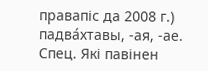правапіс да 2008 г.)
падва́хтавы, ‑ая, ‑ае.
Спец. Які павінен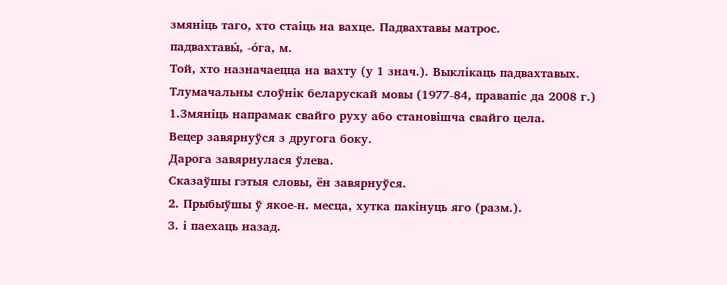змяніць таго, хто стаіць на вахце. Падвахтавы матрос.
падвахтавы́, ‑о́га, м.
Той, хто назначаецца на вахту (у 1 знач.). Выклікаць падвахтавых.
Тлумачальны слоўнік беларускай мовы (1977-84, правапіс да 2008 г.)
1.Змяніць напрамак свайго руху або становішча свайго цела.
Вецер завярнуўся з другога боку.
Дарога завярнулася ўлева.
Сказаўшы гэтыя словы, ён завярнуўся.
2. Прыбыўшы ў якое-н. месца, хутка пакінуць яго (разм.).
З. і паехаць назад.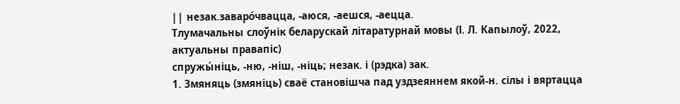|| незак.заваро́чвацца, -аюся, -аешся, -аецца.
Тлумачальны слоўнік беларускай літаратурнай мовы (І. Л. Капылоў, 2022, актуальны правапіс)
спружы́ніць, -ню, -ніш, -ніць; незак. і (рэдка) зак.
1. Змяняць (змяніць) сваё становішча пад уздзеяннем якой-н. сілы і вяртацца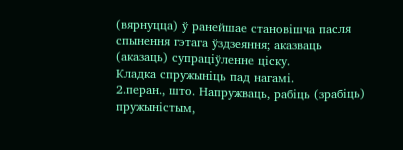(вярнуцца) ў ранейшае становішча пасля спынення гэтага ўздзеяння; аказваць (аказаць) супраціўленне ціску.
Кладка спружыніць пад нагамі.
2.перан., што. Напружваць, рабіць (зрабіць) пружыністым,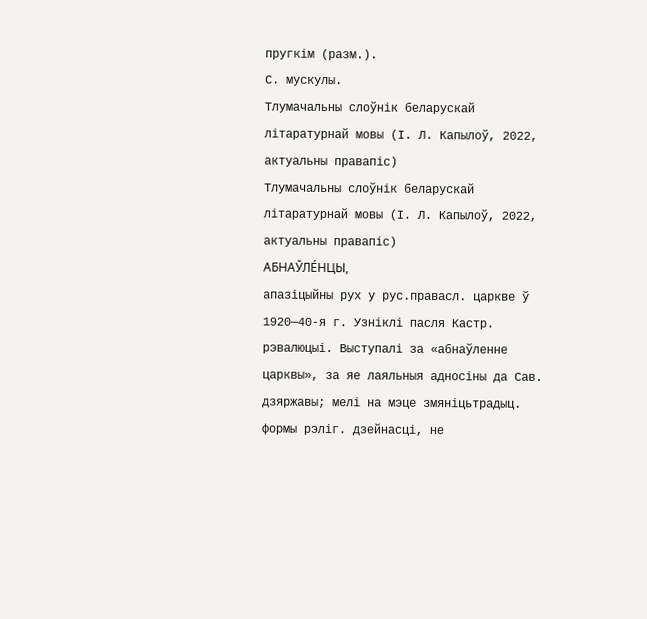пругкім (разм.).
С. мускулы.
Тлумачальны слоўнік беларускай літаратурнай мовы (І. Л. Капылоў, 2022, актуальны правапіс)
Тлумачальны слоўнік беларускай літаратурнай мовы (І. Л. Капылоў, 2022, актуальны правапіс)
АБНАЎЛЕ́НЦЫ,
апазіцыйны рух у рус.правасл. царкве ў 1920—40-я г. Узніклі пасля Кастр. рэвалюцыі. Выступалі за «абнаўленне царквы», за яе лаяльныя адносіны да Сав. дзяржавы; мелі на мэце змяніцьтрадыц. формы рэліг. дзейнасці, не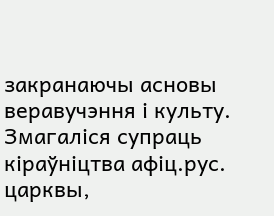закранаючы асновы веравучэння і культу. Змагаліся супраць кіраўніцтва афіц.рус. царквы,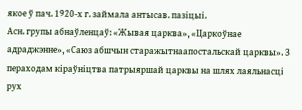якое ў пач. 1920-х г. займала антысав. пазіцыі.
Асн. групы абнаўленцаў: «Жывая царква», «Царкоўнае адраджэнне», «Саюз абшчын старажытнаапостальскай царквы». З пераходам кіраўніцтва патрыяршай царквы на шлях лаяльнасці рух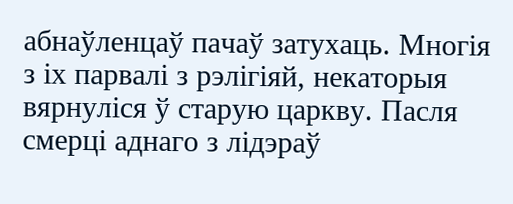абнаўленцаў пачаў затухаць. Многія з іх парвалі з рэлігіяй, некаторыя вярнуліся ў старую царкву. Пасля смерці аднаго з лідэраў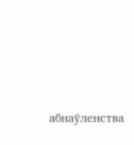абнаўленства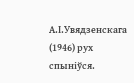А.І.Увядзенскага (1946) рух спыніўся.